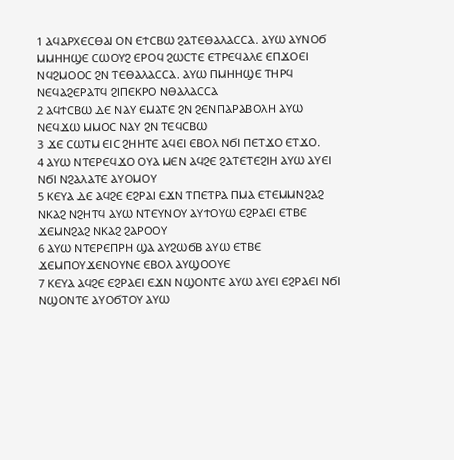1 ⲀϤⲀⲢⲬⲈⲤⲐⲀⲒ ⲞⲚ ⲈϮⲤⲂⲰ ϨⲀⲦⲈⲐⲀⲖⲀⲤⲤⲀ. ⲀⲨⲰ ⲀⲨⲚⲞϬ ⲘⲘⲎⲎϢⲈ ⲤⲰⲞⲨϨ ⲈⲢⲞϤ ϨⲰⲤⲦⲈ ⲈⲦⲢⲈϤⲀⲖⲈ ⲈⲠϪⲞⲈⲒ ⲚϤϨⲘⲞⲞⲤ ϨⲚ ⲦⲈⲐⲀⲖⲀⲤⲤⲀ. ⲀⲨⲰ ⲠⲘⲎⲎϢⲈ ⲦⲎⲢϤ ⲚⲈϤⲀϨⲈⲢⲀⲦϤ ϨⲒⲠⲈⲔⲢⲞ ⲚⲐⲀⲖⲀⲤⲤⲀ
2 ⲀϤϮⲤⲂⲰ ⲆⲈ ⲚⲀⲨ ⲈⲘⲀⲦⲈ ϨⲚ ϨⲈⲚⲠⲀⲢⲀⲂⲞⲖⲎ ⲀⲨⲰ ⲚⲈϤϪⲰ ⲘⲘⲞⲤ ⲚⲀⲨ ϨⲚ ⲦⲈϤⲤⲂⲰ
3 ϪⲈ ⲤⲰⲦⲘ ⲈⲒⲤ ϨⲎⲎⲦⲈ ⲀϤⲈⲒ ⲈⲂⲞⲖ ⲚϬⲒ ⲠⲈⲦϪⲞ ⲈⲦϪⲞ.
4 ⲀⲨⲰ ⲚⲦⲈⲢⲈϤϪⲞ ⲞⲨⲀ ⲘⲈⲚ ⲀϤϨⲈ ϨⲀⲦⲈⲦⲈϨⲒⲎ ⲀⲨⲰ ⲀⲨⲈⲒ ⲚϬⲒ ⲚϨⲀⲖⲀⲦⲈ ⲀⲨⲞⲘⲞⲨ
5 ⲔⲈⲨⲀ ⲆⲈ ⲀϤϨⲈ ⲈϨⲢⲀⲒ ⲈϪⲚ ⲦⲠⲈⲦⲢⲀ ⲠⲘⲀ ⲈⲦⲈⲘⲘⲚϨⲀϨ ⲚⲔⲀϨ ⲚϨⲎⲦϤ ⲀⲨⲰ ⲚⲦⲈⲨⲚⲞⲨ ⲀⲨϮⲞⲨⲰ ⲈϨⲢⲀⲈⲒ ⲈⲦⲂⲈ ϪⲈⲘⲚϨⲀϨ ⲚⲔⲀϨ ϨⲀⲢⲞⲞⲨ
6 ⲀⲨⲰ ⲚⲦⲈⲢⲈⲠⲢⲎ ϢⲀ ⲀⲨϨⲰϬⲂ ⲀⲨⲰ ⲈⲦⲂⲈ ϪⲈⲘⲠⲞⲨϪⲈⲚⲞⲨⲚⲈ ⲈⲂⲞⲖ ⲀⲨϢⲞⲞⲨⲈ
7 ⲔⲈⲨⲀ ⲀϤϨⲈ ⲈϨⲢⲀⲈⲒ ⲈϪⲚ ⲚϢⲞⲚⲦⲈ ⲀⲨⲰ ⲀⲨⲈⲒ ⲈϨⲢⲀⲈⲒ ⲚϬⲒ ⲚϢⲞⲚⲦⲈ ⲀⲨⲞϬⲦⲞⲨ ⲀⲨⲰ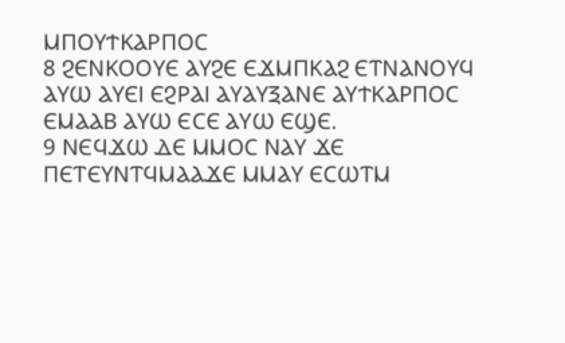ⲘⲠⲞⲨϮⲔⲀⲢⲠⲞⲤ
8 ϨⲈⲚⲔⲞⲞⲨⲈ ⲀⲨϨⲈ ⲈϪⲘⲠⲔⲀϨ ⲈⲦⲚⲀⲚⲞⲨϤ ⲀⲨⲰ ⲀⲨⲈⲒ ⲈϨⲢⲀⲒ ⲀⲨⲀⲨⲜⲀⲚⲈ ⲀⲨϮⲔⲀⲢⲠⲞⲤ ⲈⲘⲀⲀⲂ ⲀⲨⲰ ⲈⲤⲈ ⲀⲨⲰ ⲈϢⲈ.
9 ⲚⲈϤϪⲰ ⲆⲈ ⲘⲘⲞⲤ ⲚⲀⲨ ϪⲈ ⲠⲈⲦⲈⲨⲚⲦϤⲘⲀⲀϪⲈ ⲘⲘⲀⲨ ⲈⲤⲰⲦⲘ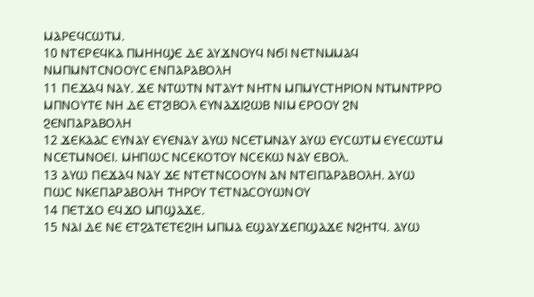ⲘⲀⲢⲈϤⲤⲰⲦⲘ.
10 ⲚⲦⲈⲢⲈϤⲔⲀ ⲠⲘⲎⲎϢⲈ ⲆⲈ ⲀⲨϪⲚⲞⲨϤ ⲚϬⲒ ⲚⲈⲦⲚⲘⲘⲀϤ ⲚⲘⲠⲘⲚⲦⲤⲚⲞⲞⲨⲤ ⲈⲚⲠⲀⲢⲀⲂⲞⲖⲎ
11 ⲠⲈϪⲀϤ ⲚⲀⲨ. ϪⲈ ⲚⲦⲰⲦⲚ ⲚⲦⲀⲨϮ ⲚⲎⲦⲚ ⲘⲠⲘⲨⲤⲦⲎⲢⲒⲞⲚ ⲚⲦⲘⲚⲦⲢⲢⲞ ⲘⲠⲚⲞⲨⲦⲈ ⲚⲎ ⲆⲈ ⲈⲦϨⲒⲂⲞⲖ ⲈⲨⲚⲀϪⲒϨⲰⲂ ⲚⲒⲘ ⲈⲢⲞⲞⲨ ϨⲚ ϨⲈⲚⲠⲀⲢⲀⲂⲞⲖⲎ
12 ϪⲈⲔⲀⲀⲤ ⲈⲨⲚⲀⲨ ⲈⲨⲈⲚⲀⲨ ⲀⲨⲰ ⲚⲤⲈⲦⲘⲚⲀⲨ ⲀⲨⲰ ⲈⲨⲤⲰⲦⲘ ⲈⲨⲈⲤⲰⲦⲘ ⲚⲤⲈⲦⲘⲚⲞⲈⲒ. ⲘⲎⲠⲰⲤ ⲚⲤⲈⲔⲞⲦⲞⲨ ⲚⲤⲈⲔⲰ ⲚⲀⲨ ⲈⲂⲞⲖ.
13 ⲀⲨⲰ ⲠⲈϪⲀϤ ⲚⲀⲨ ϪⲈ ⲚⲦⲈⲦⲚⲤⲞⲞⲨⲚ ⲀⲚ ⲚⲦⲈⲒⲠⲀⲢⲀⲂⲞⲖⲎ. ⲀⲨⲰ ⲠⲰⲤ ⲚⲔⲈⲠⲀⲢⲀⲂⲞⲖⲎ ⲦⲎⲢⲞⲨ ⲦⲈⲦⲚⲀⲤⲞⲨⲰⲚⲞⲨ
14 ⲠⲈⲦϪⲞ ⲈϤϪⲞ ⲘⲠϢⲀϪⲈ.
15 ⲚⲀⲒ ⲆⲈ ⲚⲈ ⲈⲦϨⲀⲦⲈⲦⲈϨⲒⲎ ⲘⲠⲘⲀ ⲈϢⲀⲨϪⲈⲠϢⲀϪⲈ ⲚϨⲎⲦϤ. ⲀⲨⲰ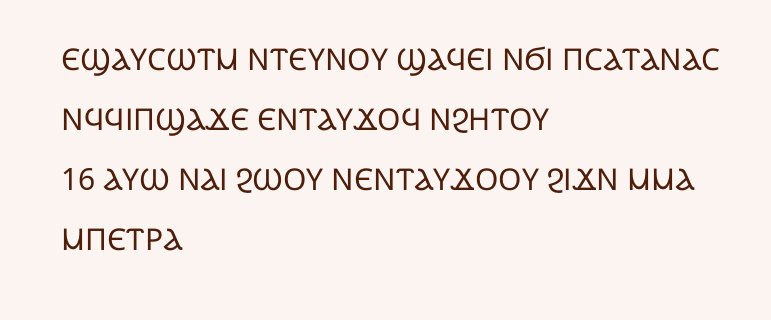ⲈϢⲀⲨⲤⲰⲦⲘ ⲚⲦⲈⲨⲚⲞⲨ ϢⲀϤⲈⲒ ⲚϬⲒ ⲠⲤⲀⲦⲀⲚⲀⲤ ⲚϤϤⲒⲠϢⲀϪⲈ ⲈⲚⲦⲀⲨϪⲞϤ ⲚϨⲎⲦⲞⲨ
16 ⲀⲨⲰ ⲚⲀⲒ ϨⲰⲞⲨ ⲚⲈⲚⲦⲀⲨϪⲞⲞⲨ ϨⲒϪⲚ ⲘⲘⲀ ⲘⲠⲈⲦⲢⲀ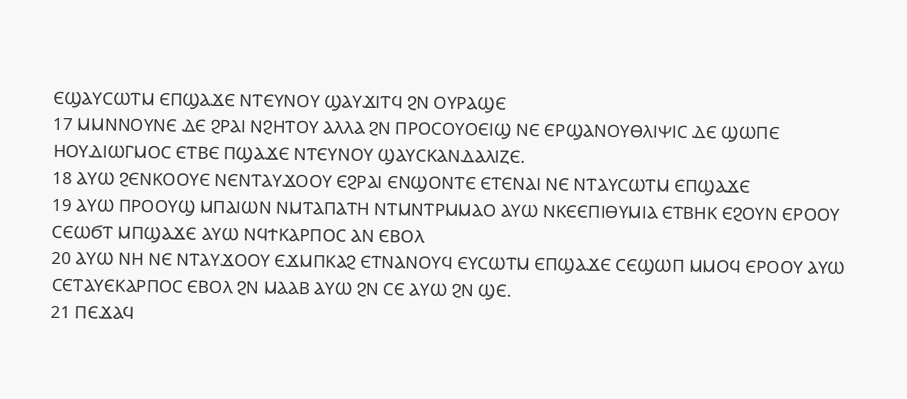ⲈϢⲀⲨⲤⲰⲦⲘ ⲈⲠϢⲀϪⲈ ⲚⲦⲈⲨⲚⲞⲨ ϢⲀⲨϪⲒⲦϤ ϨⲚ ⲞⲨⲢⲀϢⲈ
17 ⲘⲘⲚⲚⲞⲨⲚⲈ ⲆⲈ ϨⲢⲀⲒ ⲚϨⲎⲦⲞⲨ ⲀⲖⲖⲀ ϨⲚ ⲠⲢⲞⲤⲞⲨⲞⲈⲒϢ ⲚⲈ ⲈⲢϢⲀⲚⲞⲨⲐⲖⲒⲮⲒⲤ ⲆⲈ ϢⲰⲠⲈ ⲎⲞⲨⲆⲒⲰⲄⲘⲞⲤ ⲈⲦⲂⲈ ⲠϢⲀϪⲈ ⲚⲦⲈⲨⲚⲞⲨ ϢⲀⲨⲤⲔⲀⲚⲆⲀⲖⲒⲌⲈ.
18 ⲀⲨⲰ ϨⲈⲚⲔⲞⲞⲨⲈ ⲚⲈⲚⲦⲀⲨϪⲞⲞⲨ ⲈϨⲢⲀⲒ ⲈⲚϢⲞⲚⲦⲈ ⲈⲦⲈⲚⲀⲒ ⲚⲈ ⲚⲦⲀⲨⲤⲰⲦⲘ ⲈⲠϢⲀϪⲈ
19 ⲀⲨⲰ ⲠⲢⲞⲞⲨϢ ⲘⲠⲀⲒⲰⲚ ⲚⲘⲦⲀⲠⲀⲦⲎ ⲚⲦⲘⲚⲦⲢⲘⲘⲀⲞ ⲀⲨⲰ ⲚⲔⲈⲈⲠⲒⲐⲨⲘⲒⲀ ⲈⲦⲂⲎⲔ ⲈϨⲞⲨⲚ ⲈⲢⲞⲞⲨ ⲤⲈⲰϬⲦ ⲘⲠϢⲀϪⲈ ⲀⲨⲰ ⲚϤϮⲔⲀⲢⲠⲞⲤ ⲀⲚ ⲈⲂⲞⲖ
20 ⲀⲨⲰ ⲚⲎ ⲚⲈ ⲚⲦⲀⲨϪⲞⲞⲨ ⲈϪⲘⲠⲔⲀϨ ⲈⲦⲚⲀⲚⲞⲨϤ ⲈⲨⲤⲰⲦⲘ ⲈⲠϢⲀϪⲈ ⲤⲈϢⲰⲠ ⲘⲘⲞϤ ⲈⲢⲞⲞⲨ ⲀⲨⲰ ⲤⲈⲦⲀⲨⲈⲔⲀⲢⲠⲞⲤ ⲈⲂⲞⲖ ϨⲚ ⲘⲀⲀⲂ ⲀⲨⲰ ϨⲚ ⲤⲈ ⲀⲨⲰ ϨⲚ ϢⲈ.
21 ⲠⲈϪⲀϤ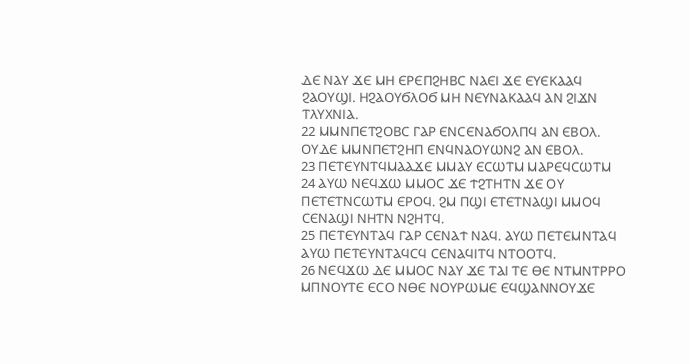ⲆⲈ ⲚⲀⲨ ϪⲈ ⲘⲎ ⲈⲢⲈⲠϨⲎⲂⲤ ⲚⲀⲈⲒ ϪⲈ ⲈⲨⲈⲔⲀⲀϤ ϨⲀⲞⲨϢⲒ. ⲎϨⲀⲞⲨϬⲖⲞϬ ⲘⲎ ⲚⲈⲨⲚⲀⲔⲀⲀϤ ⲀⲚ ϨⲒϪⲚ ⲦⲖⲨⲬⲚⲒⲀ.
22 ⲘⲘⲚⲠⲈⲦϨⲞⲂⲤ ⲄⲀⲢ ⲈⲚⲤⲈⲚⲀϬⲞⲖⲠϤ ⲀⲚ ⲈⲂⲞⲖ. ⲞⲨⲆⲈ ⲘⲘⲚⲠⲈⲦϨⲎⲠ ⲈⲚϤⲚⲀⲞⲨⲰⲚϨ ⲀⲚ ⲈⲂⲞⲖ.
23 ⲠⲈⲦⲈⲨⲚⲦϤⲘⲀⲀϪⲈ ⲘⲘⲀⲨ ⲈⲤⲰⲦⲘ ⲘⲀⲢⲈϤⲤⲰⲦⲘ
24 ⲀⲨⲰ ⲚⲈϤϪⲰ ⲘⲘⲞⲤ ϪⲈ ϮϨⲦⲎⲦⲚ ϪⲈ ⲞⲨ ⲠⲈⲦⲈⲦⲚⲤⲰⲦⲘ ⲈⲢⲞϤ. ϨⲘ ⲠϢⲒ ⲈⲦⲈⲦⲚⲀϢⲒ ⲘⲘⲞϤ ⲤⲈⲚⲀϢⲒ ⲚⲎⲦⲚ ⲚϨⲎⲦϤ.
25 ⲠⲈⲦⲈⲨⲚⲦⲀϤ ⲄⲀⲢ ⲤⲈⲚⲀϮ ⲚⲀϤ. ⲀⲨⲰ ⲠⲈⲦⲈⲘⲚⲦⲀϤ ⲀⲨⲰ ⲠⲈⲦⲈⲨⲚⲦⲀϤⲤϤ ⲤⲈⲚⲀϤⲒⲦϤ ⲚⲦⲞⲞⲦϤ.
26 ⲚⲈϤϪⲰ ⲆⲈ ⲘⲘⲞⲤ ⲚⲀⲨ ϪⲈ ⲦⲀⲒ ⲦⲈ ⲐⲈ ⲚⲦⲘⲚⲦⲢⲢⲞ ⲘⲠⲚⲞⲨⲦⲈ ⲈⲤⲞ ⲚⲐⲈ ⲚⲞⲨⲢⲰⲘⲈ ⲈϤϢⲀⲚⲚⲞⲨϪⲈ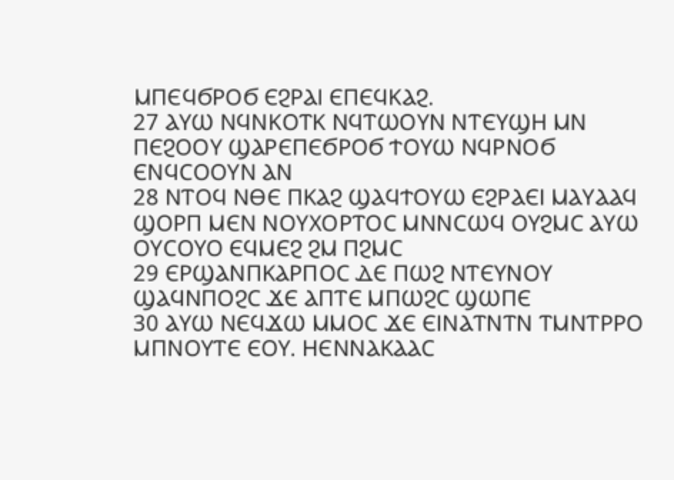ⲘⲠⲈϤϬⲢⲞϬ ⲈϨⲢⲀⲒ ⲈⲠⲈϤⲔⲀϨ.
27 ⲀⲨⲰ ⲚϤⲚⲔⲞⲦⲔ ⲚϤⲦⲰⲞⲨⲚ ⲚⲦⲈⲨϢⲎ ⲘⲚ ⲠⲈϨⲞⲞⲨ ϢⲀⲢⲈⲠⲈϬⲢⲞϬ ϮⲞⲨⲰ ⲚϤⲢⲚⲞϬ ⲈⲚϤⲤⲞⲞⲨⲚ ⲀⲚ
28 ⲚⲦⲞϤ ⲚⲐⲈ ⲠⲔⲀϨ ϢⲀϤϮⲞⲨⲰ ⲈϨⲢⲀⲈⲒ ⲘⲀⲨⲀⲀϤ ϢⲞⲢⲠ ⲘⲈⲚ ⲚⲞⲨⲬⲞⲢⲦⲞⲤ ⲘⲚⲚⲤⲰϤ ⲞⲨϨⲘⲤ ⲀⲨⲰ ⲞⲨⲤⲞⲨⲞ ⲈϤⲘⲈϨ ϨⲘ ⲠϨⲘⲤ
29 ⲈⲢϢⲀⲚⲠⲔⲀⲢⲠⲞⲤ ⲆⲈ ⲠⲰϨ ⲚⲦⲈⲨⲚⲞⲨ ϢⲀϤⲚⲠⲞϨⲤ ϪⲈ ⲀⲠⲦⲈ ⲘⲠⲰϨⲤ ϢⲰⲠⲈ
30 ⲀⲨⲰ ⲚⲈϤϪⲰ ⲘⲘⲞⲤ ϪⲈ ⲈⲒⲚⲀⲦⲚⲦⲚ ⲦⲘⲚⲦⲢⲢⲞ ⲘⲠⲚⲞⲨⲦⲈ ⲈⲞⲨ. ⲎⲈⲚⲚⲀⲔⲀⲀⲤ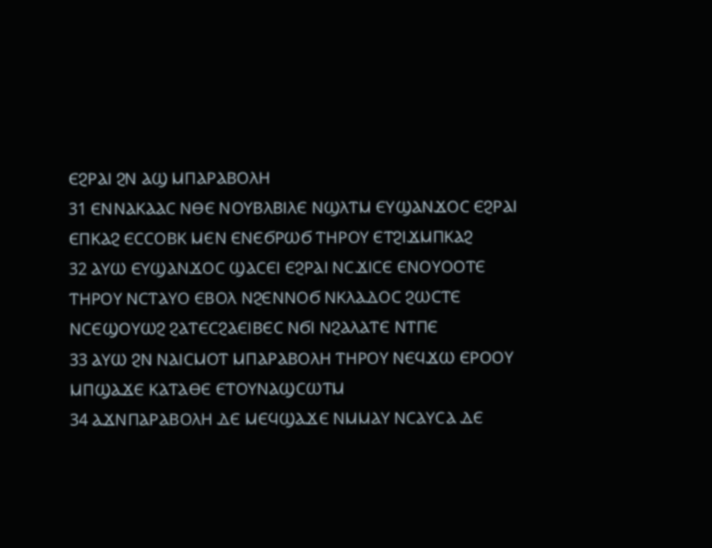ⲈϨⲢⲀⲒ ϨⲚ ⲀϢ ⲘⲠⲀⲢⲀⲂⲞⲖⲎ
31 ⲈⲚⲚⲀⲔⲀⲀⲤ ⲚⲐⲈ ⲚⲞⲨⲂⲖⲂⲒⲖⲈ ⲚϢⲖⲦⲘ ⲈⲨϢⲀⲚϪⲞⲤ ⲈϨⲢⲀⲒ ⲈⲠⲔⲀϨ ⲈⲤⲤⲞⲂⲔ ⲘⲈⲚ ⲈⲚⲈϬⲢⲰϬ ⲦⲎⲢⲞⲨ ⲈⲦϨⲒϪⲘⲠⲔⲀϨ
32 ⲀⲨⲰ ⲈⲨϢⲀⲚϪⲞⲤ ϢⲀⲤⲈⲒ ⲈϨⲢⲀⲒ ⲚⲤϪⲒⲤⲈ ⲈⲚⲞⲨⲞⲞⲦⲈ ⲦⲎⲢⲞⲨ ⲚⲤⲦⲀⲨⲞ ⲈⲂⲞⲖ ⲚϨⲈⲚⲚⲞϬ ⲚⲔⲖⲀⲆⲞⲤ ϨⲰⲤⲦⲈ ⲚⲤⲈϢⲞⲨⲰϨ ϨⲀⲦⲈⲤϨⲀⲈⲒⲂⲈⲤ ⲚϬⲒ ⲚϨⲀⲖⲀⲦⲈ ⲚⲦⲠⲈ
33 ⲀⲨⲰ ϨⲚ ⲚⲀⲒⲤⲘⲞⲦ ⲘⲠⲀⲢⲀⲂⲞⲖⲎ ⲦⲎⲢⲞⲨ ⲚⲈϤϪⲰ ⲈⲢⲞⲞⲨ ⲘⲠϢⲀϪⲈ ⲔⲀⲦⲀⲐⲈ ⲈⲦⲞⲨⲚⲀϢⲤⲰⲦⲘ
34 ⲀϪⲚⲠⲀⲢⲀⲂⲞⲖⲎ ⲆⲈ ⲘⲈϤϢⲀϪⲈ ⲚⲘⲘⲀⲨ ⲚⲤⲀⲨⲤⲀ ⲆⲈ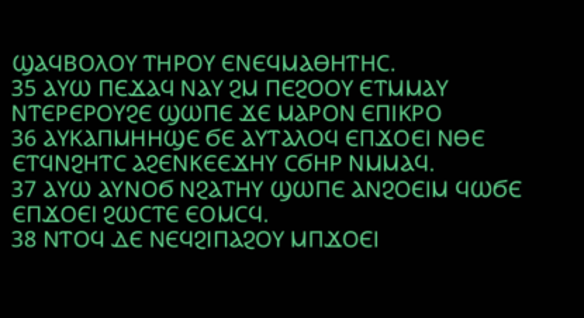ϢⲀϤⲂⲞⲖⲞⲨ ⲦⲎⲢⲞⲨ ⲈⲚⲈϤⲘⲀⲐⲎⲦⲎⲤ.
35 ⲀⲨⲰ ⲠⲈϪⲀϤ ⲚⲀⲨ ϨⲘ ⲠⲈϨⲞⲞⲨ ⲈⲦⲘⲘⲀⲨ ⲚⲦⲈⲢⲈⲢⲞⲨϨⲈ ϢⲰⲠⲈ ϪⲈ ⲘⲀⲢⲞⲚ ⲈⲠⲒⲔⲢⲞ
36 ⲀⲨⲔⲀⲠⲘⲎⲎϢⲈ ϬⲈ ⲀⲨⲦⲀⲖⲞϤ ⲈⲠϪⲞⲈⲒ ⲚⲐⲈ ⲈⲦϤⲚϨⲎⲦⲤ ⲀϨⲈⲚⲔⲈⲈϪⲎⲨ ⲤϬⲎⲢ ⲚⲘⲘⲀϤ.
37 ⲀⲨⲰ ⲀⲨⲚⲞϬ ⲚϨⲀⲦⲎⲨ ϢⲰⲠⲈ ⲀⲚϨⲞⲈⲒⲘ ϤⲰϬⲈ ⲈⲠϪⲞⲈⲒ ϨⲰⲤⲦⲈ ⲈⲞⲘⲤϤ.
38 ⲚⲦⲞϤ ⲆⲈ ⲚⲈϤϨⲒⲠⲀϨⲞⲨ ⲘⲠϪⲞⲈⲒ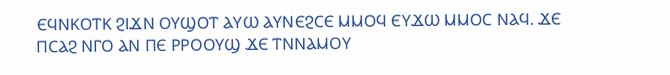ⲈϤⲚⲔⲞⲦⲔ ϨⲒϪⲚ ⲞⲨϢⲞⲦ ⲀⲨⲰ ⲀⲨⲚⲈϨⲤⲈ ⲘⲘⲞϤ ⲈⲨϪⲰ ⲘⲘⲞⲤ ⲚⲀϤ. ϪⲈ ⲠⲤⲀϨ ⲚⲄⲞ ⲀⲚ ⲠⲈ ⲢⲢⲞⲞⲨϢ ϪⲈ ⲦⲚⲚⲀⲘⲞⲨ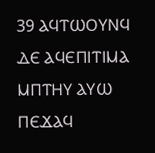39 ⲀϤⲦⲰⲞⲨⲚϤ ⲆⲈ ⲀϤⲈⲠⲒⲦⲒⲘⲀ ⲘⲠⲦⲎⲨ ⲀⲨⲰ ⲠⲈϪⲀϤ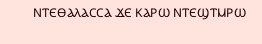ⲚⲦⲈⲐⲀⲖⲀⲤⲤⲀ ϪⲈ ⲔⲀⲢⲰ ⲚⲦⲈϢⲦⲘⲢⲰ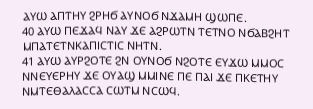ⲀⲨⲰ ⲀⲠⲦⲎⲨ ϨⲢⲎϬ ⲀⲨⲚⲞϬ ⲚϪⲀⲘⲎ ϢⲰⲠⲈ.
40 ⲀⲨⲰ ⲠⲈϪⲀϤ ⲚⲀⲨ ϪⲈ ⲀϨⲢⲰⲦⲚ ⲦⲈⲦⲚⲞ ⲚϬⲀⲂϨⲎⲦ ⲘⲠⲀⲦⲈⲦⲚⲔⲀⲠⲒⲤⲦⲒⲤ ⲚⲎⲦⲚ.
41 ⲀⲨⲰ ⲀⲨⲢϨⲞⲦⲈ ϨⲚ ⲞⲨⲚⲞϬ ⲚϨⲞⲦⲈ ⲈⲨϪⲰ ⲘⲘⲞⲤ ⲚⲚⲈⲨⲈⲢⲎⲨ ϪⲈ ⲞⲨⲀϢ ⲘⲘⲒⲚⲈ ⲠⲈ ⲠⲀⲒ ϪⲈ ⲠⲔⲈⲦⲎⲨ ⲚⲘⲦⲈⲐⲀⲖⲀⲤⲤⲀ ⲤⲰⲦⲘ ⲚⲤⲰϤ.